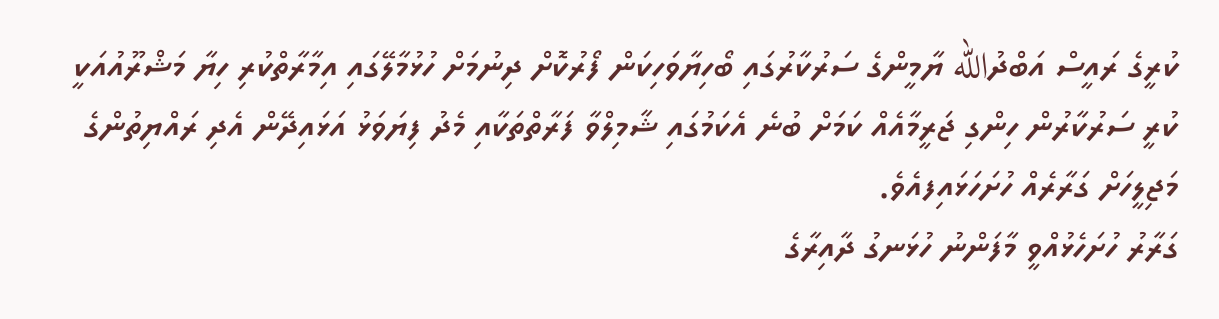ކުރީގެ ރައީސް އަބްދުالله ޔާމީންގެ ސަރުކާރުގައި ބޯހިޔާވަހިކަން ފޯރުކޮށް ދިނުމަށް ހުޅުމާލޭގައި އިމާރާތްކުރި ހިޔާ މަޝްރޫއުއަކީ ކުރީ ސަރުކާރުން ހިންގި ޖަރީމާއެއް ކަމަށް ބުނެ އެކަމުގައި ޝާމިލްވާ ފަރާތްތަކާއި މެދު ފިޔަވަޅު އަޅައިދޭން އެދި ރައްޔިތުންގެ މަޖިލީހަށް ގަރާރެއް ހުށަހަޅައިފއެވެ.
ގަރާރު ހުށަހެޅުއްވީ މާފަންނު ހުޅަނގު ދާއިރާގެ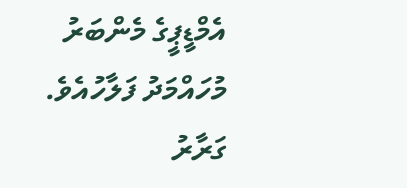އެމްޑީޕީގެ މެންބަރު މުހައްމަދު ފަލާހުއެވެ. ގަރާރު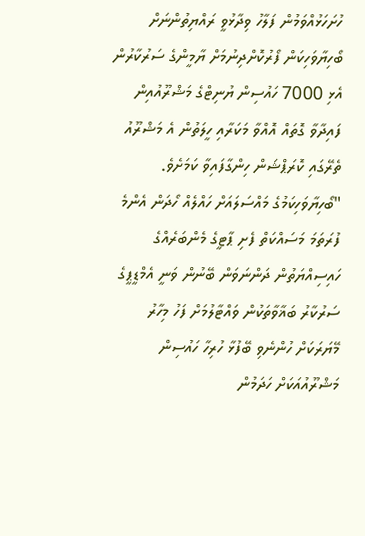ހުށަހަޅުއްވަމުން ފަލާހު ވިދާޅުވީ ރައްޔިތުންނަށް ބޯހިޔާވަހިކަން ފޯރުކޮށްދިނުމަށް ޔާމީންގެ ސަރުކާރުން އެޅި 7000 ހައުސިން ޔުނިޓްގެ މަޝްރޫއުއިން ފައިދާވާ ގޮތައް އޮއްވާ މަކަރާއި ހީލަތުން އެ މަޝްރޫއު ތެރޭގައި ކޮރަޕްޝަން ހިންގާފައިވާ ކަމަށެވެ.
"ބޯހިޔާވަހިކަމުގެ މައްސަލައަށް ހައްލެއް ހޯދަން އެންމެ ފުރަތަމަ މަސައްކަތް ފެށި ޕާޓީގެ މެންބަރެއްގެ ހައިސިއްޔަތުން ދަންނަވަން ބޭނުން ވަނީ އެމްޑީޕީގެ ސަރުކާރު ބަޣާވާތަކުން ވައްޓާލުމަށް ފަހު މިހާރު މޭޔަރަކަށް ހުންނެވި ބޭފުޅާ ހުރިހާ ހައުސިން މަޝްރޫއުއަކަށް ހަދަމުން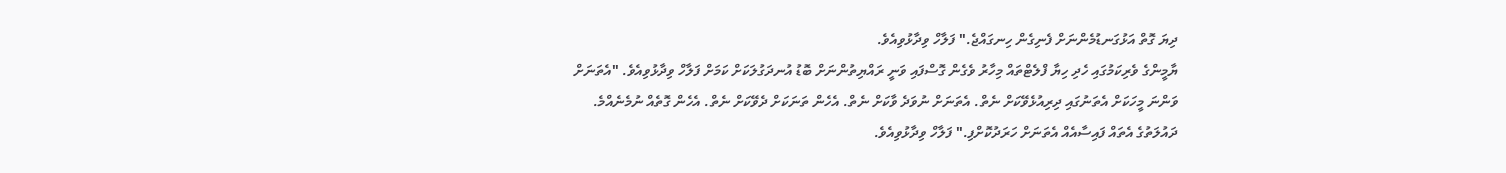ދިޔަ ގޮތް އަޅުގަނޑުމެންނަށް ފެނިގެން ހިނގައްޖެ." ފަލާހް ވިދާޅުވިއެވެ.
ޔާމީންގެ ވެރިކަމުގައި ހެދި ހިޔާ ފްލެޓްތައް މިހާރު ވެގެން ގޮސްފައި ވަނީ ރައްޔިތުންނަށް ބޮޑު އުނދަގުލަކަށް ކަމަށް ފަލާހް ވިދާޅުވިއެވެ. "އެތަނަށް ވަންނަ މީހަކަށް އެތަނުގައި ދިރިއުޅެވޭކަށް ނެތް. އެތަނަށް ނުވަދެ ވާކަށް ނެތް. އެހެން ތަނަކަށް ދެވޭކަށް ނެތް. އެހެން ގޮތެއް ނުމެނެއްމެ. ދައުލަތުގެ އެތައް ފައިސާއެއް އެތަނަށް ހަރަދުކޮށްފި." ފަލާހް ވިދާޅުވިއެވެ.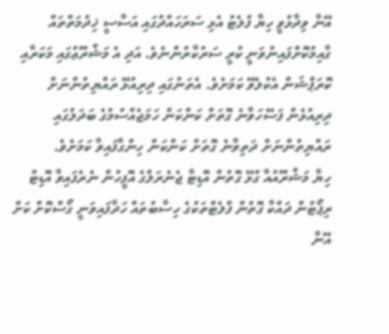އޭނާ ވިދާޅުވީ ހިޔާ ފުލެޓު އެޅި ސަރަހައްދުގައި އަސާސީ ޚިދުމަތްތައް ގާއިމުކޮށްފައިނުވަނީ ކުރީ ސަރުކާރުންނެވެ. އަދި އެ މަޝްރޫޢުގައި މަކަރާއި ކޮރަޕްޝަން އެކުލެވޭ ކަމަށެވެ. އެތަނުގައި ދިރިއުޅޭ ރައްޔިތުންނަށް ދިރިއުޅެން ފަސޭހަވާނެ ގޮތަށް ކަންކަން ހަމަޖެއްސުމުގެ ބަދަލުގައި ރައްޔިތުންނަށް ދަތިވާނެ ގޮތަށް ކަންކަން ހިންގާފައިވާ ކަމަށެވެ.
ހިޔާ މަޝްރޫއުއާ ގުޅޭ ގޮތުން އޮޑިޓާ ޖެނެރަލްގެ އޮފީހުން ނެރެފައިވާ އޮޑިޓް ރިޕޯޓުން ދައްކާ ގޮތުން ފްލެޓްތަކުގެ ހިސާބުތައް ހަދާފައިވަނީ ގޯސްކޮށް ކަށް އޭނާ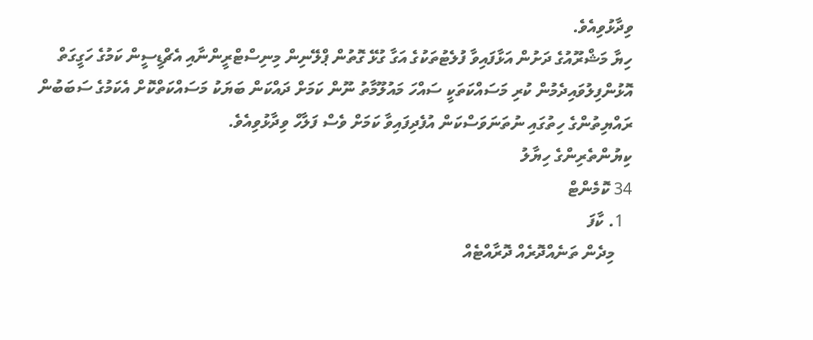ވިދާޅުވިއެވެ.
ހިޔާ މަޝްރޫއުގެ ދަށުން އަޅާފައިވާ ފުލެޓުތަކުގެ އަގާ ގުޅޭ ގޮތުން ޕްލޭނިން މިނިސްޓްރީންނާއި އެޗްޑީސީން ކަމުގެ ހަގީގަތް އޮޅުންފިލުވައިދެމުން ކުރި މަސައްކަތަކީ ސައްހަ މައުލޫމާތު ނޫން ކަމަށް ދައްކަން ބަޔަކު މަސައްކަތްކޮށް އެކަމުގެ ސަބަބުން ރައްޔިތުންގެ ހިތުގައި ނުތަނަވަސްކަން އުފެދިފައިވާ ކަމަށް ވެސް ފަލާހް ވިދާޅުވިއެވެ.
ކިޔުންތެރިންގެ ހިޔާލު
34 ކޮމެންޓް
  1. ކާފަ
    މިދެން ތަނެއްދޮރެއް ދޮރާއްޓެއް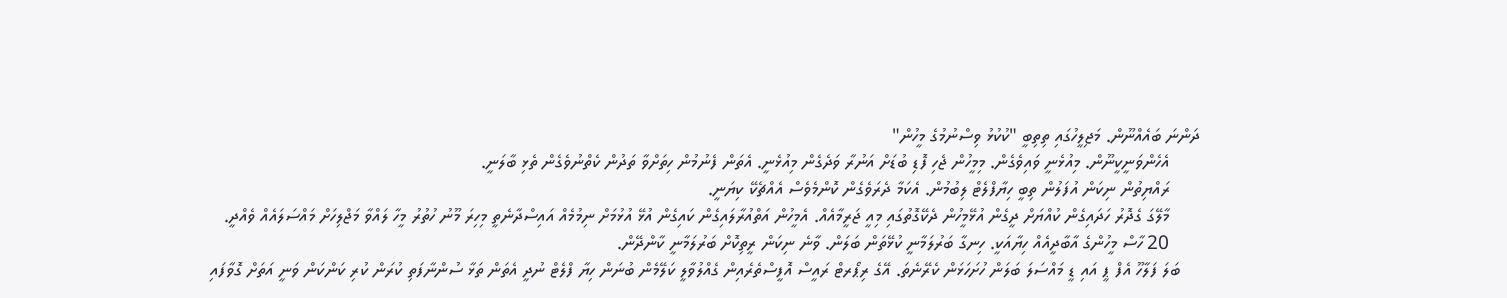ދަންނަ ބައެއްނޫން. މަޖިލީހުގައި ތިތިބީ "ކުކުޅު ވިސްނުމުގެ މީހުން"
      އެހެންވަނީކީނޫން. މިއުޅެނީ ވައިވެގެން. މިމީހުން ޖެހި ފޮޑި ބުޑަށް އަނުރާ ވަދެގެން މިއުޅެނީ. އެތަން ފެނުމުން ހިތަށްވާ ތަދުން ކެތްނުވެގެން ތެޅި ބާލަނީ.
      ރައްޔިތުން ނިކަން އުފަލުން ތިބީ ހިޔާފްލެޓް ލިބުމުން. އެކަމާ ދެރަވެގެން ކޮންމެވެސް އެއްޗެކޭ ކިޔަނީ.
      މާލޭގަ ގެދޮރު ހަދައިގެން ކުއްޔަށް ދީގެން އުޅޭމީހުން ދެކޭގޮތުގައި މިއީ ޖަރީމާއެއް. އެމީހުން އަތްއުރާލައިގެން ކައިގެން އުޅޭ އުޅުމަށް ނިމުމެއް އައިސްދާނެތީ މިހިރަ މޫނު ހުތުރު މީހާ ލައްވާ މަޖްލިހަށް މައްސަލައެއް ވެއްދީ.
      20 ހާސް މީހުންގެ އާބާދީއެއް ހިޔާއަކީ. ހިނގާ ބަރުލަމާނީ ކުޅޭތަން ބަލަން. ވާނެ ނިކަން ރީތިކޮށް ބަރުލަމާނީ ކާންދޭން.
    ބަލަ ފަލާހޫ އެފް ޕީ އައި ޑީ މައްސަލަ ބަލަން ހުށަހަޅަން ކެރޭނެތަ. އޭގެ ރިޕޯރޓް ރައީސް އޮފީސްތެރެއިން ގެއްލުވާލީ ކަލޭމެން ބުނަން ހިޔާ ފްލެޓް ނުދީ އެތަން ތަޅާ ސުންނާފަތި ކުރަން ކުރި ކަންކަން ވަނީ އަތަށް ގޮވާފައި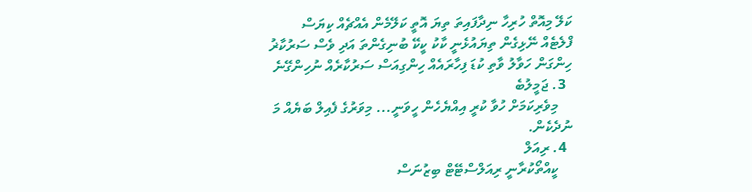ކަލޭ މިއޮތް ހުރިހާ ނިދާފައިތަ ތިޔަ އޮތީ ކަލޭމެން އެއްޗެއް ކިޔަސް ފްލެޓެއް ނޭޅިގެން ތިޔައުޅެނީ ކާކު ކީކޭ ބުނިގެންތަ އަދި ވެސް ސަރުކާޜު ހިންގަން ހަވާލު ވާތި ކުޑަ ފިހާރައެއް ހިންގިއަސް ސަރުކާރެއް ނުހިންގޭނެ
  3. ޖަމީލުބެ
    މިވެރިކަމަށް ހުވާ ކުރީ އިއްޔެހެން ހީވަނީ... މިވަރުގެ ފެއިލް ބަޔެއް މަ ނުދެކެން.
  4. ރިއަލް
    ކީއްތޯކުރާނީ ރިއަލްސްޓޭޓް ބިޒުނަސް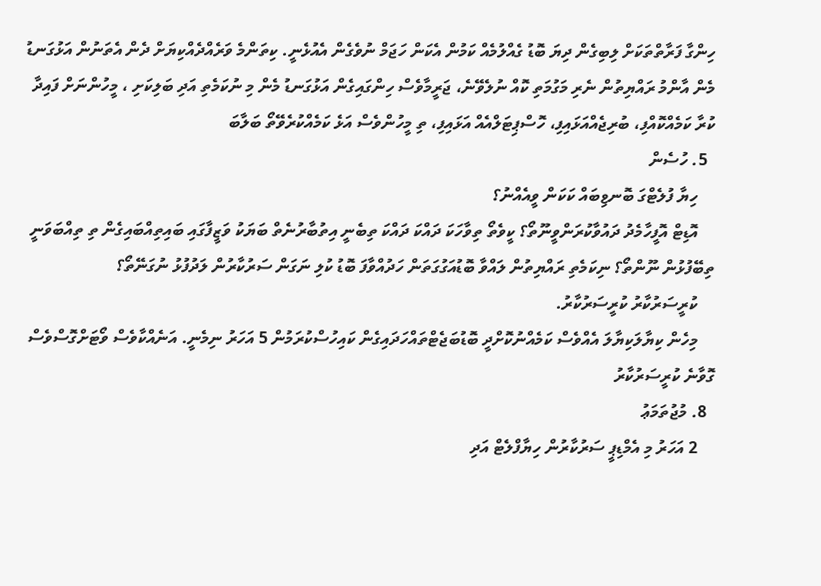ހިންގާ ފަރާތްތަކަށް ލިބިގެން ދިޔަ ބޮޑު ގެއްލުމެއް ކަމުން އެކަން ހަޖަމް ނުވެގެން އެއުޅެނީ. ކިތަންމެ ވަރެއްދެއްކިޔަށް ދެން އެތަނުން އަޅުގަނޑު މެން އާންމު ރައްޔިތުން ނެރި މަގުމަތި ކޮއް ނުލެވޭނެ، ޖަރީމާވެސް ހިންގައިގެން އަޅުގަނޑު މެން މި ނުކަމެތި އަދި ބަލިކަށި ، މީހުންނަށް ފައިދާ ކުރާ ކަމެއްކޮއްފި، ބުރިޖެއްއަޅައިފި، ހޮސްޕިޓަލްއެއް އަޅައިފި، ތި މީހުންވެސް އަޅެ ކަމެއްކުރެވޭތޯ ބަލާބަ
  5. ހުސެން
    ހިޔާ ފުލެޓްގަ ބޮނޱިބައް ކަކަން ވީއެއްނު؟
    އޮޑިޓް އޮފީހާމެދު ދައުވާކުރަންވީނޫތޯ؟ ކީވެތޯ ތިވާހަކަ ދައްކަ ދައްކަ ތިބެނީ އިތުބާރުނެތް ބަޔަކު ވަޒީފާގައި ބައިތިއްބައިގެން ތި ތިއްބަވަނީ ތިބޭފުޅުން ނޫންތޯ؟ ނިކަމެތި ރައްޔިތުން ލައްވާ ބޮޑުއަގުގަތަން ހަދުއްވާފަ ބޮޑު ކުލި ނަގަން ސަރުކާރުން ލަދުފުޅު ނުގަނޭތޯ؟
    ކުރީސަރުކާރު ކުރީސަރުކާރު.
    މިހެން ކިޔާލަކިޔާލަ އެއްވެސް ކަމެއްނުކޮށްދީ ބޮޑުބަޖެޓްތައްހަދައިގެން ކައިހުސްކުރަމުން 5 އަހަރު ނިމެނީ. އަނެއްކާވެސް ވޯޓަށްގޮސްވެސް ގޮވާނެ ކުރީސަރުކާރު
  8. މުޖުތަމަޢު
    2 އަހަރު މި އެމްޑިޕީ ސަރުކާރުން ހިޔާފްލެޓް އަދި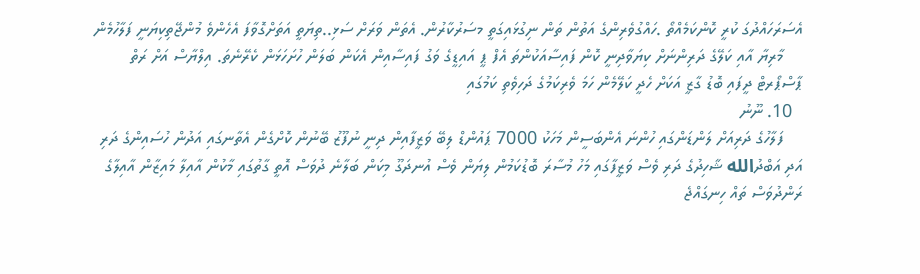އެސަރަހައްދުގަ ކުރީ ކޮންކަމެއްތޯ .ހައްގުވެރިންގެ އަތުން ތަން ނިގުޅައިގަތީ މސަރުކާރުން. އެތަން ވަރަށް ސަޅި..ތިޔަތީ އަތަށްގޮވާފަ އެހެންވެ މުންޖޭތިކިޔަނީ ފަލާހުމެން
    މާރިޔާ އާއި ކަލޭގެ ދަރިންނަށް ކިޔަވާދިނީ ކޮން ފައިސާއަކުންތަ އެފް ޕީ އައިޑީގެ ވަގު ފައިސާއިން އެކަން ބަލަން ހުށަހަޅަން ކެރޭނެތަ. އިލްޔާސް އަށް ރަތް ޕާސްޕޯރޓް ދީފައި ބޮޑު ގާޒީ އަކަށް ހެދީ ކަލޭމެން ހަމަ ވެރިކަމުގެ ދަހިވެތި ކަމުގައި
  10. ނޫނު
    ފަލާހުގެ ދަރިއަށް ލަންޑަންގައި ހުންނަ އެންބަސީން މަހަކު 7000 ޕައުންޑް ލިބޭ ވަޒީފާއިން ދިނީ ނުފޫޒު ބޭނުން ކޮށްގެން އެތާނގައި އަދުން ހުސައިންގެ ދަރި އަދި އަބްދުالله ޝާހިދުގެ ދަރި ވެސް ވަޒީފާގައި މަހު މުސާރަ ބޮޑުކަމުން ލިޔަން ވެސް އުނދަގޫ މިކަން ބަލާނެ ދުވަސް އޮތީ ގާތުގައި މާކުން އާއިލާ މައިޒާން އާއިލާގެ ރަންދުވަސް ތައް ހިނގައްޖެ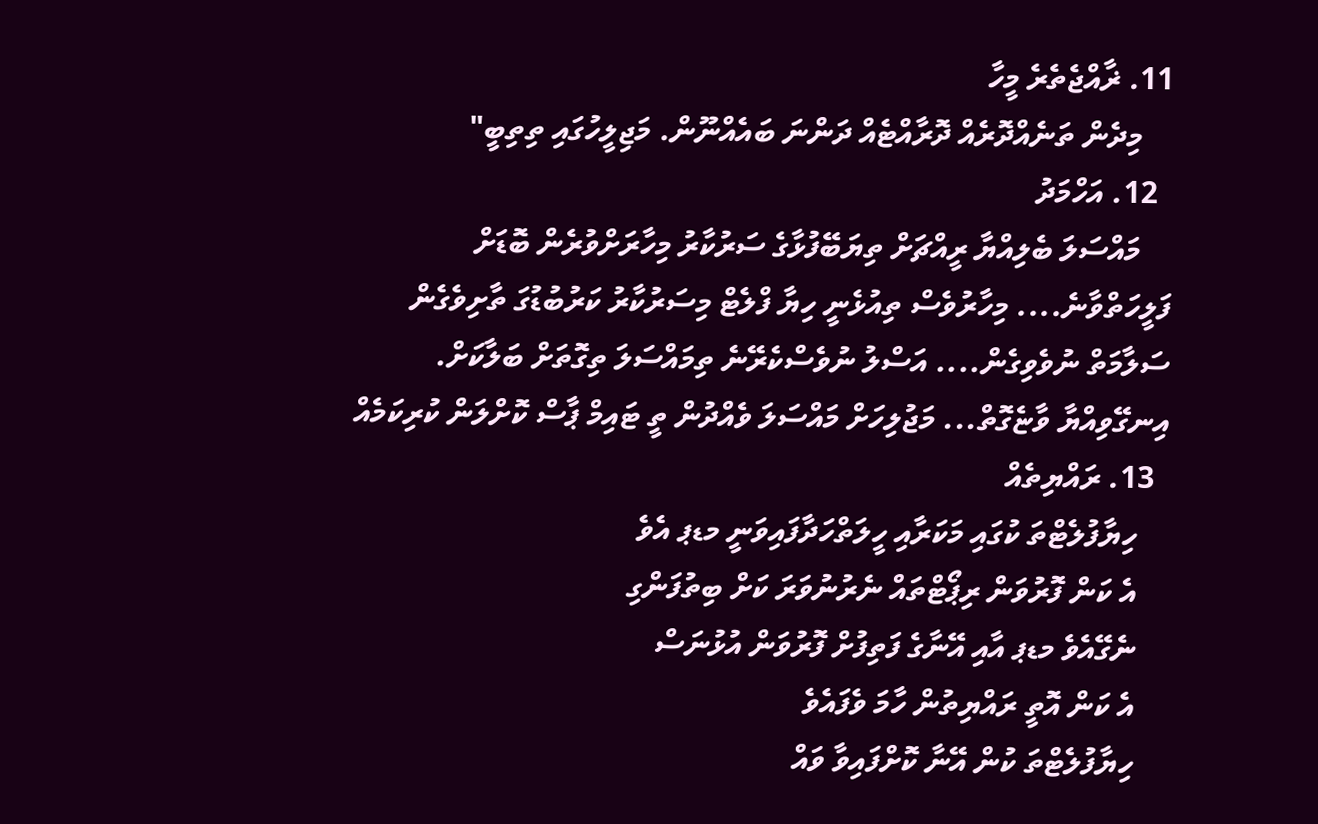11. ޜާއްޖެތެރެ މީހާ
    މިދެން ތަނެއްދޮރެއް ދޮރާއްޓެއް ދަންނަ ބައެއްނޫން. މަޖިލީހުގައި ތިތިބީ"
  12. އަހްމަދު
    މައްސަލަ ބެލިއްޔާ ރީއްޗަށް ތިޔަބޭފުޅާގެ ސަރުކާރު މިހާރަށްވުރެން ބޮޑަށް ފަލީހަތްވާނެ.... މިހާރުވެސް ތިއުޅެނީ ހިޔާ ފްލެޓް މިސަރުކާރު ކަރުބުޑުގަ ތާށިވެގެން ސަލާމަތް ނުވެވިގެން.... އަސްލު ނުވެސްކެރޭނެ ތިމައްސަލަ ތިގޮތަށް ބަލާކަށް. އިނގޭވިއްޔާ ވާޏެގޮތް... މަޖުލިހަށް މައްސަލަ ވެއްދުން ތީ ޓައިމް ޕާސް ކޮށްލަން ކުރިކަމެއް
  13. ރައްޔިތެއް
    ހިޔާފުލެޓްތަ ކުގައި މަކަރާއި ހީލަތްހަދާފައިވަނީ މޑޕ އެވެ
    އެ ކަން ފޮރުވަން ރިޕޯޓްތައް ނެރުނުވަރަ ކަށް ބިތުފަންގި
    ނެގޭއެވެ މޑޕ އާއި އޭނާގެ ފަތިފުށް ފޮރުވަން އުޅުނަސް
    އެ ކަން އޮތީ ރައްޔިތުން ހާމަ ވެފައެވެ
    ހިޔާފުލެޓްތަ ކުން އޭނާ ކޮށްފައިވާ ވައް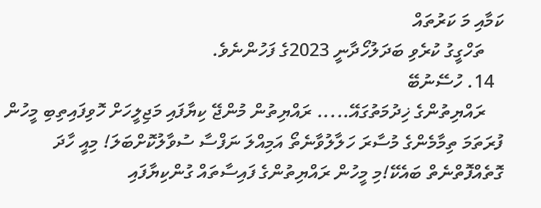ކަމާއި މަ ކަރުތައް
    ތަހްގީގު ކުރެވި ބަދަލުހޯދާނީ 2023ގެ ފަހުންނެވެ.
  14. ހުސޭނުބޭ
    ރައްޔިތުންގެ ޚިދުމަތުގައޭ..... ރައްޔިތުން މުންޖޭ ކިޔާފައި މަޖިލީހަށް ހޮވިފައިތިބި މީހުން ފުރަތަމަ ތިމާމެންގެ މުސާރަ ހަލާލުވާނެތޯ އަމިއްލަ ނަފްސާ ސުވާލުކޮށްބަލަ! މިއީ ހާދަ ގޮތެއްފޮތްނެތް ބައެކޭ!މި މީހުން ރައްޔިތުންގެ ފައިސާތައް ގުންކިޔާފައި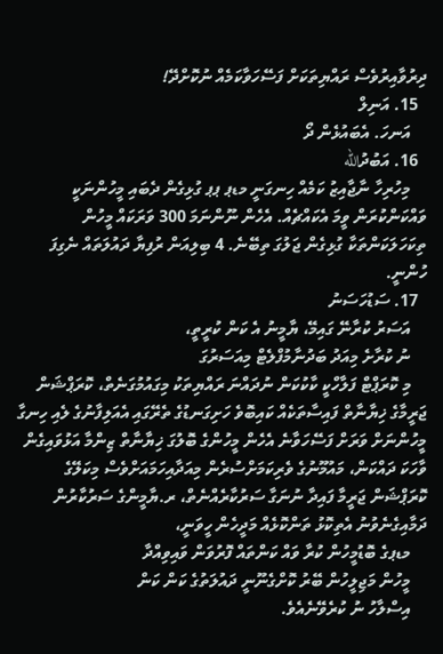ދިރުވާއިރުވެސް ރައްޔިތަކަށް ފަސޭހަވާކަމެއް ނުކޮށްދޭ!
  15. އަނިލް
    އަނހަ. އެބައުޅެން ދޯ
  16. އަބުދުالله
    މިހުރިހާ ނާޖާއިޒު ކަމެއް ހިނގަނީ މޑޕ ޕޕ ގުޅިގެން ދެބައި މީހުންނަކީ ވައްކަންކުރަން ވީމަ އެކައްޗެއް. އެހެން ނޫންނަމަ 300 ވަރަކައް މީހުން ތިކަހަލަކަންތަކާ ގުޅިގެން ޖަލުގަ ތިބޭނެ. 4 ބިލިއަން ރުފިޔާ ދައުލަތައް ނެގިފަ ހުންނީ.
  17. ސަޑުހަސަނު
    އަސަރު ކުރާނޭ ގައިމޭ، ޔާމީނު އެ ކަން ކުރީތީ،
    ނު ކުރާށެ މިއަދު ބަދުނާމުފްލެޓް މިއަސަރުގަ
    މި ކޮރަޕްޓް ފަލާހްކީ ކާކުކަން ނުދައްނަ ރައްޔިތަކު މިގައުމުގަނެތް، ކޮރަޕްޝަން ޖަރީމާގެ ޚިޔާނާތް ފައިސާތަކެއް ކައިބޮވެ ހަށިގަނޑުގެ ތެރޭގައި އެއަލިފާނުގެ ލެއި ހިނގާ މީހުންނަށް ވަރަށް ފަސޭހަވާނެ އެހެން މީހުންގެ ބޮލުގަ ޚިޔާނާތް ޒިންމާ އަޅުވައިގެން ވާހަކަ ދައްކަން، މައުމޫނުގެ ވެރިކަމަށްސުރެން މިއަދާއިހަމައަށްވެސް މިކަލޭގެ ކޮރަޕްޝަން ޖަރީމާ ފައިދާ ނުނަގާ ސަރުކާރެއްނެތް، ރ.ޔާމީންގެ ސަރުކާރުން ދަމާއިގެނެވުނު އެތިކޮޅު ތަންކޮޅެއް މަދީހެން ހީވަނީ،
    މޑޕގެ ބޮޑުމީހުން ކުރާ ވައް ކަންތައް ފޮރުވަން ވައިވިއްދާ
    މީހުން މަޖިލީހުން ބޭރު ކޮށްގެނޫނީ ދައުލަތުގެ ކަން ކަން
    އިސްލާހު ނު ކުރެވޭނެއެވެ.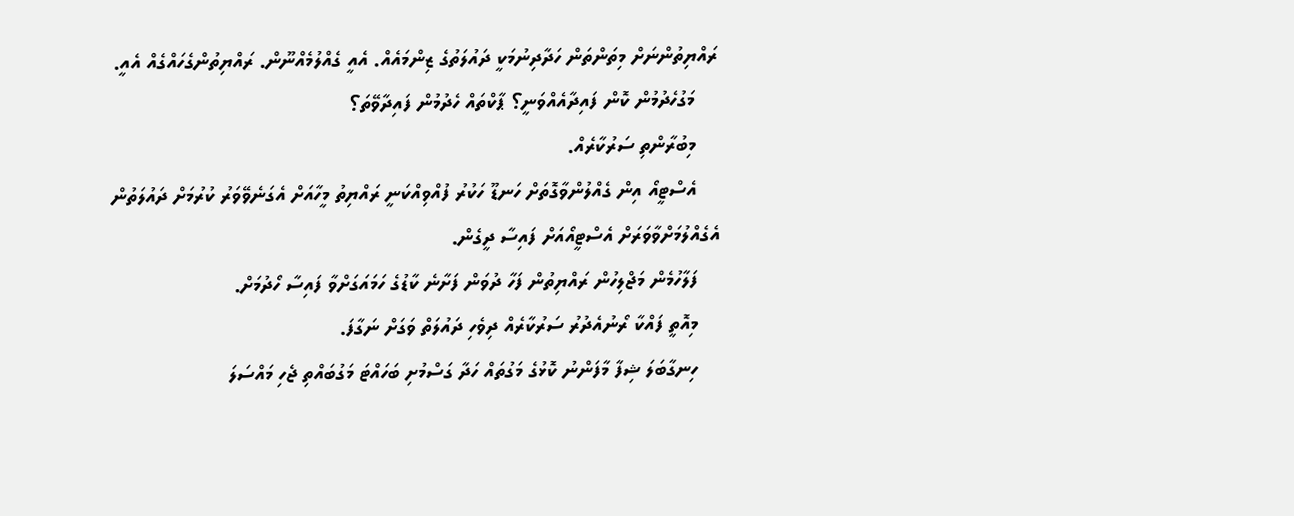ރައްޔިތުންނަށް މިތަންތަން ހަދާދިނުމަކީ ދައުލަތުގެ ޒިންމައެއް. އެއީ ގެއްލުމެއްނޫން. ރައްޔިތުންގެހައްގެއް އެއީ.
    މަގުހެދުމުން ކޮން ފައިދާއެއްވަނީ؟ ޕާކްތައް ހެދުމުން ފައިދާވޭތަ؟
    މިބުރާންތި ސަރުކާރެއް.
    އެސްޓީއޯ އިން ގެއްލުންވާގޮތަށް ހަނޑޫ ހަކުރު ފުއްވިއްކަނީ ރައްޔިތު މީހާއަށް އެގަނެވޭވަރު ކުރުމަށް ދައުލަތުން އެގެއްލުމަށްވާވަރަށް އެސްޓީއޯއަށް ފައިސާ ދީގެން.
    ފަލާހުމެން މަޖްލިހުން ރައްޔިތުން ފަހާ ދުވަން ފަށާނެ ކާޑުގެ ހަމައަގަށްވާ ފައިސާ ހޯދުމަށް.
    މިއޮތީ ފައްކާ ރޯނުއެދުރު ސަރުކާރެއް ދިވެހި ދައުލަތް ވަގަށް ނަގާފަ.
    ހިނގާބަލަ ޝިފާ މާފަންނު ކޮޅުގެ މަގުތައް ހަދާ ގަސްމުށި ބަހައްޓަ މަގުބައްތި ޖެހި މައްސަލަ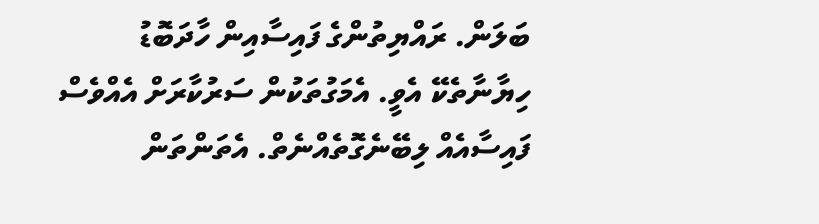ބަލަން. ރައްޔިތުންގެ ފައިސާއިން ހާދަބޮޑު ހިޔާނާތެކޭ އެވީ. އެމަގުތަކުން ސަރުކާރަށް އެއްވެސް ފައިސާއެއް ލިބޭނެގޮތެއްނެތް. އެތަންތަން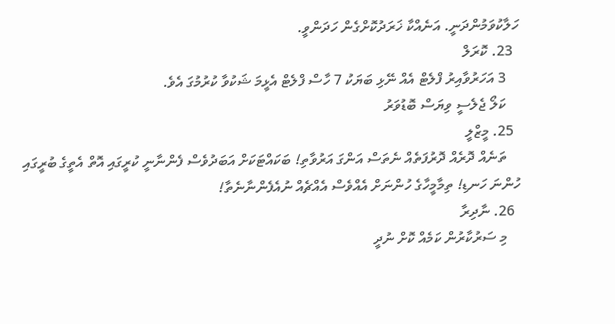ހަލާކުވަމުންދަނީ. އަނެއްކާ ޚަރަދުކޮށްގެން ހަދަންވީ.
  23. ކޮރަލް
    3 އަހަރުވާއިރު ފްލެޓް އެއް ނޭޅި ބަޔަކު 7 ހާސް ފްލެޓް އެޅީމަ ޝަކުވާ ކުރުމުގަ އެވެ.
    ކަލޯ ޖެލެސީ ވިޔަސް ބޮޑުވަރު
  25. މީޒްލީ
    ތަނެއް ދޮރެއް ދޮރުފަތެއް ނެތަސް އަންގަ އަރުވާތި! ބަކައްޓަކަށް އަބަދުވެސް ފެންނާނީ ކުރީގައި އޮތް އެތީގެ ބުރީގައި ހުންނަ ހަނޑި! ތިމާމީހާގެ ހުންނަށް އެއްވެސް އެއްޗެއް ނުއެފެންނާނެތާ!
  26. ނާދިރާ
    މި ސަރުކާރުން ކަމެއް ކޮށް ނުދީ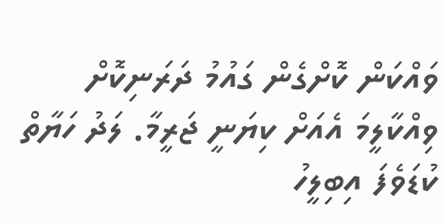ވައްކަން ކޮށްގެން ގައުމު ދަރަނިކޮށް ވިއްކާލީމަ އެއަށް ކިޔަނީ ޖަރީމާ. ލަދު ހަޔާތް ކުޑަވެފަ އިބިލީހު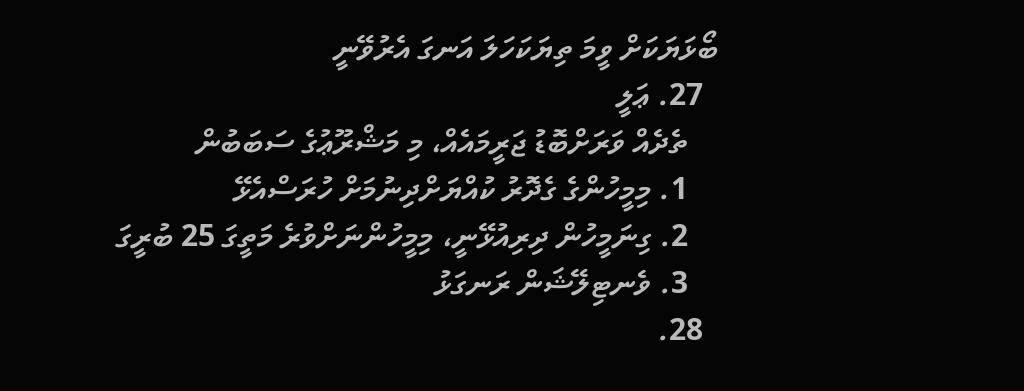ބޯޅަޔަކަށް ވީމަ ތިޔަކަހަލަ އަނގަ އެރުވޭނީ
  27. ޢަލީ
    ތެދެއް ވަރަށްބޮޑު ޖަރީމައެއް، މި މަޝްރޫޢުގެ ސަބަބުން
    1. މިމީހުންގެ ގެދޮރު ކުއްޔަށްދިނުމަށް ހުރަސްއެޅޭ
    2. ގިނަމީހުން ދިރިއުޅޭނީ، މިމީހުންނަށްވުރެ މަތީގަ 25 ބުރީގަ
    3. ވެނޓިލޭޝަން ރަނގަޅު
  28.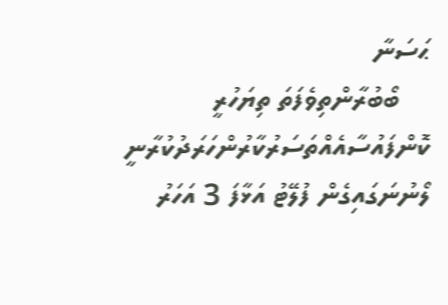ޙަސަނާ
    ބޯބުރާންތިވެފަތަ ތިޔަހުރީ ކޮންފައުސާއެއްތަސަރުކާރުންހަރަދުކުރާނީ ލޯނުނަގައިގެން ފުލޭޓު އަޅާފަ 3 އަހަރު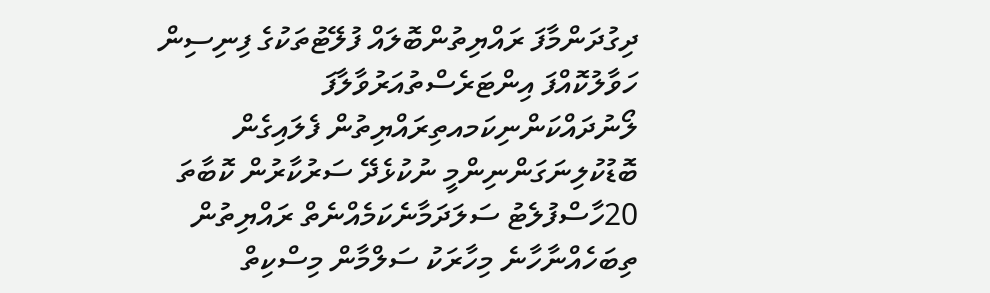ދިގުދަންމާފަ ރައްޔިތުންބޮލައް ފުލޭޓުތަކުގެ ފިނިސިން ހަވާލުކޮއްފަ އިންޓަރެސްތުއަރުވާލާފަ ލޯނުދައްކަންނިކަމއތިރައްޔިތުން ފެލައިގެން ބޮޑުކުލިނަގަންނިންމީ ނުކުޅެދޭ ސަރުކާރުން ކޮބާތަ 20ހާސްފުލެޓު ސަލަދަމާނެކަމެއްނެތް ރައްޔިތުން ތިބަހެއްނާހާނެ މިހާރަކު ސަލްމާން މިސްކިތް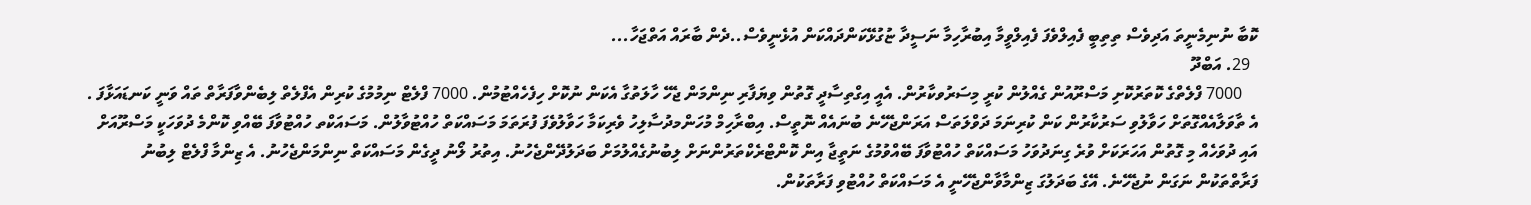ކޮބާ ނުނިމެނީތަ އަދިވެސް ތިތިބީ ފެއިލްވެފަ ފެއިލްވީމާ އިބުރާހިމާ ނަސީދާ ޏުގުޅޭކަންދައްކަން އުޅެނީވެސް..ދެން ބާރައް އަތްޖަހާ...
  29. އަބްދޫ
    7000 ފްލެތްގެ ކޮތަރުކޮށި މަސްރޫއުން ގެއްލުން ކުރީ މިސަރުވކާރުން. އެއީ އިގްތިސާދީ ގޮތުން ވިޔަފާރި ނިންމަން ޖެހޭ ހާލަތުގާ އެކަން ނުކޮށް ހިފެހެއްޓުމުން. 7000 ފްލެޓް ނިމުމުގެ ކުރިން އެފްލެތް ލިބެންވާފަރާތް ތައް ވަނީ ކަނޑައަޅާފަ . އެ ތާވަލާއެއްގޮތަށް ހަވާލުވި ސަރުކާރުން ކަން ކުރިނަމަ ދަވްލަތަސް އަރަންޖެހޭނެ ބުނައެއް ނޮތީސް. އިބްރާހިމް މުހަންމދުސާލިހު ވެރިކަމާ ހަވާލުވެފަ ފުރަތަމަ މަސައްކަތް ހުއްޓުވާލުން. މަސައަކްތ ހުއްޓުވާފަ ބޭއްވި ކޮންމެ ދުވަހަކީ މަސްރޫއަށް އައި ދުވަހެއް މި ގޮތުން އަހަރަކަށް ވުރެ ގިނަދުވަހު މަސައްކަތް ހުއްޓުވާފަ ބޭއްވުމުގެ ނަތީޖާ އިން ކޮންޓްރެކްތަރުންނަށް ލިބުނުގެއްލުމަށް ބަދަލުދޭންޖެހުނު. އިތުރު ލޯނު ދީގެން މަސައްކަތް ނިންމަންޖެހުނު. އެ ޒިންމާ ފްލެޓް ލިބުނު ފަރާތްތަކުން ނަގަން ނުޖެހޭނެ. އޭގެ ބަދަލުގަ ޒިންމާވާންޖެހޭނީ އެ މަސައްކަތް ހުއްޓުވި ފަރާތަކުން.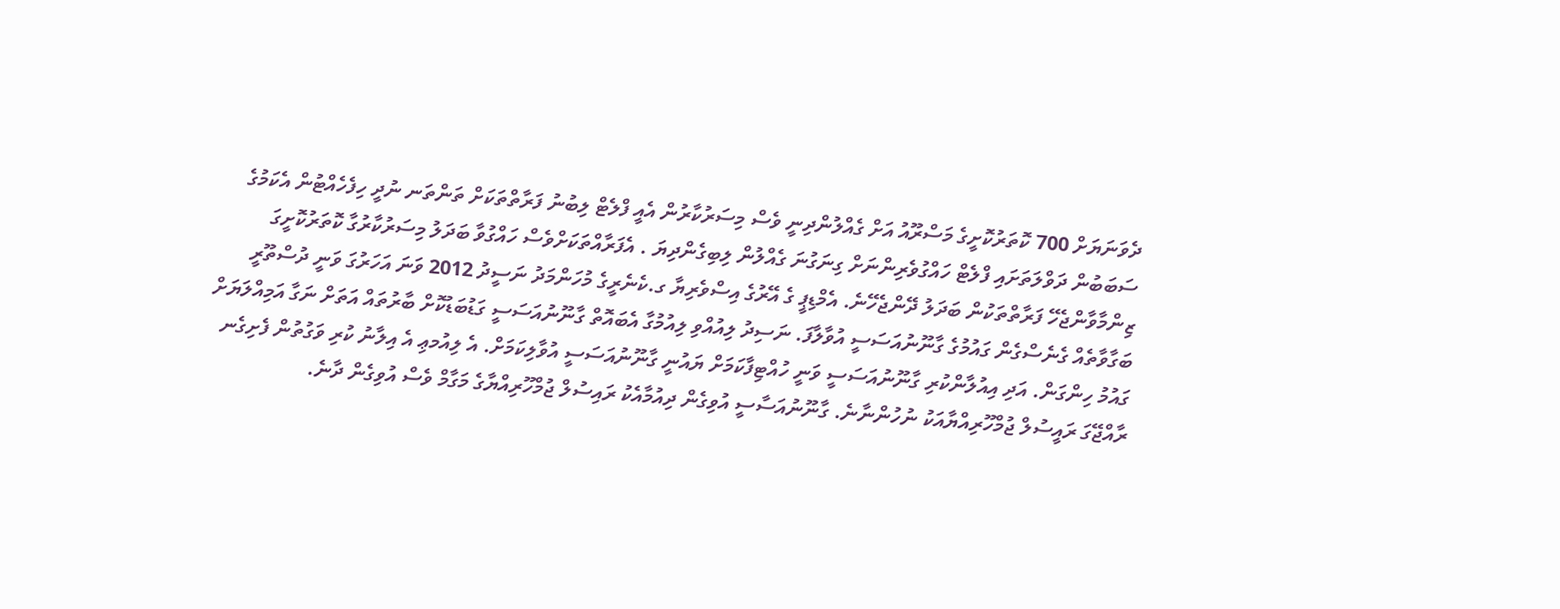ދެވަނަޔަށް 700 ކޮތަރުކޮށީގެ މަސްރޫއު އަށް ގެއްލުންދިނީ ވެސް މިސަރުކާރުން އެއީ ފްލެޓް ލިބުނު ފަރާތްތަކަށް ތަންތަނ ނުދީ ހިފެހެއްޓުން އެކަމުގެ ސަބަބުން ދަވްލަތަށައި ފްލެޓް ހައްގުވެރިންނަށް ގިނަގުނަ ގެއްލުން ލިބިގެންދިޔަ . އެފަރާއްތަކަށްވެސް ހައްގުވާ ބަދަލު މިސަރުކާރުގާ ކޮތަރުކޮށީގަ ޒިންމާވާންޖެހޭ ފަރާތްތަކުން ބަދަލު ދޭންޖެހޭނެ. އެމްޑިޕީ ގެ އޭރުގެ އިސްވެރިޔާ ގ.ކެނެރީގެ މުހަންމަދު ނަސީދު 2012 ވަނަ އަހަރުގަ ވަނީ ދުސްތޫރީ ބަގާވާތެއް ގެނެސްގެން ގައުމުގެ ގާނޫނުއަސަސީ އުވާލާފަ. ނަސިދު ލިއުއްވި ލިއުމުގާ އެބައޮތް ގާނޫނުއަސަސީ ގަޑުބަޑުކޮށް ބާރުތައް އަތަށް ނަގާ އަމިއްލަޔަށް ގައުމު ހިންގަން. އަދި އިއުލާންކުރި ގާނޫނުއަސަސީ ވަނީ ހުއްޓިފާކަމަށް ޔައުނީ ގާނޫނުއަސަސީ އުވާލިކަމަށް. އެ ލިއުމޢި އެ އިލާނު ކުރި ވަގުތުން ފެށިގެނ ރާއްޖޭގަ ރައީސުލް ޖުމްހޫރިއްޔާއަކު ނުހުންނާނެ. ގާނޫނުއަސާސީ އުވިގެން ދިއުމާއެކު ރައިސުލް ޖުމްހޫރިއްޔާގެ މަގާމް ވެސް އުވިގެން ދާނެ.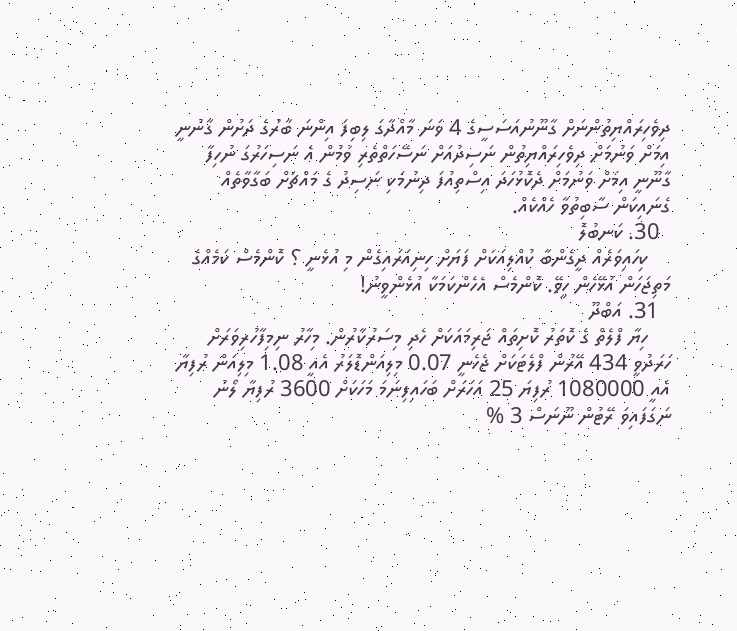ދިވެހިރައްޔިތުންނަށް ގާނޫނުއަސަސީގެ 4 ވަނަ މާއްދާގަ ލިބިފަ އިންނަ ބާރުގެ ދަށުން ގާނުނީ އިމަށް ވަނުމަށް ދިވެހިރައްޔިތުން ނަސިދުއަށް ނަސޭހަތްތެރި ވުމުން އެ ނަސިހަރުގަ ނުހިފާ ގާނޫނީ އިމަށް ވަނުމަށް ދެކޮޅުހަދަ އިސްތިއުފަ ދިނުމަކި ނަސިދު ގެ މައްޗަށް ބަގާވާތެއް ގެނައިކަން ސާބިތުވާ ހެއްކެއް.
  30. ކަނބުލޮ
    ކިހައިވަރެއް ދީގެންބާ ކުއްލިއަކަށް ފަޔަށް ހިނިއަރައިގެން މި އުޅެނީ ؟ ކޮންމެސް ކަމެއްގެ މަތިޖަހަން އުޅޭހެން ހީވޭ. ކޮންމެސް އެހެންކަމަކާ އުޅެންވީނު!
  31. އަބްދޫ
    ހިޔާ ފްލެތް ގެ ކޮތަރު ކޮށިތައް ޖަރިމައަކަށް ހެދި މިސަރުކާރުން. މިހާރު ނިމިފާހުރިވަރަށް ހަރަދުވީ 434 އޭރުން ފްލެޓަކަށް ޖެހެނީ 0.07 މިލިއަންޑޮލަރު އެއީ 1.08 މިލިއަން ރުފިޔާ އެއީ 1080000 ރުފިޔަ 25 އަހަރަށް ބަހައިފިނަމަ މަހަކަށް 3600 ރުފިޔާ ލޯނު ނަގަފައިވަ ރޭޓުން ނޫނަސް 3 %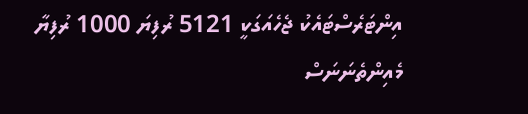އިންޓަރެސްޓައެކު ޖެހެއަގަކީ 5121 ރުފިޔަ 1000 ރުފިޔާ މެއިންތެނަނަސް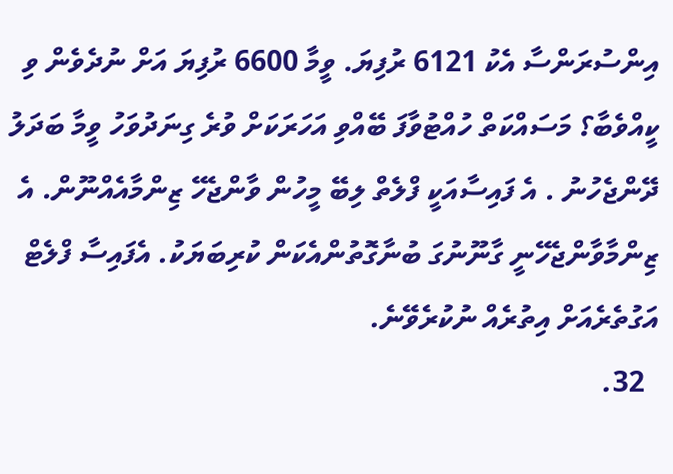އިންސުރަންސާ އެކު 6121 ރުފިޔަ. ވީމާ 6600 ރުފިޔަ އަށް ނުދެވެން ވި ކީއްވެބާ؟ މަސައްކަތް ހުއްޓުވާފަ ބޭއްވި އަހަރަކަށް ވުރެ ގިނަދުވަހު ވީމާ ބަދަލު ދޭންޖެހުނު . އެ ފައިސާއަކީ ފްލެތް ލިބޭ މީހުން ވާންޖެހޭ ޒިންމާއެއްނޫން. އެ ޒިންމާވާންޖެހޭނީ ގާނޫނުގަ ބުނާގޮތުންއެކަން ކުރިބަޔަކު. އެފައިސާ ފްލެޓް އަގުތެރެއަށް އިތުރެއް ނުކުރެވޭނެ.
  32.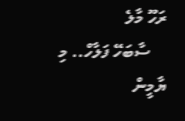ރަހޫ މާލެ
    ސާބަހޭ ފަލާހް.. މި ޔާމީން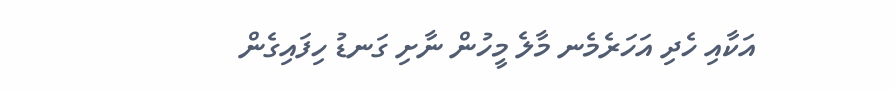އަކާއި ހެދި އަހަރެމެނ މާލެ މީހުން ނާށި ގަނޑު ހިފައިގެން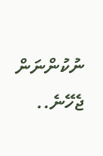ނުކުންނަން ޖެހޭނެ..